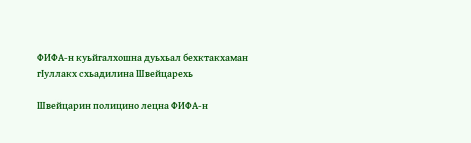ФИФА-н куьйгалхошна дуьхьал бехктакхаман гIуллакх схьадилина Швейцарехь

Швейцарин полицино лецна ФИФА-н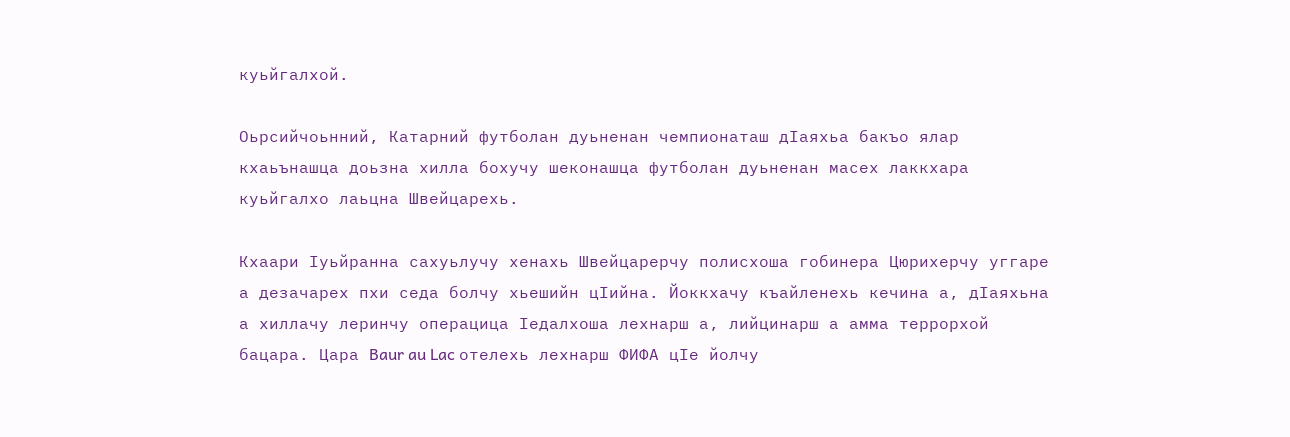куьйгалхой.

Оьрсийчоьнний, Катарний футболан дуьненан чемпионаташ дIаяхьа бакъо ялар кхаьънашца доьзна хилла бохучу шеконашца футболан дуьненан масех лаккхара куьйгалхо лаьцна Швейцарехь.

Кхаари Iуьйранна сахуьлучу хенахь Швейцарерчу полисхоша гобинера Цюрихерчу уггаре а дезачарех пхи седа болчу хьешийн цIийна. Йоккхачу къайленехь кечина а, дIаяхьна а хиллачу леринчу операцица Iедалхоша лехнарш а, лийцинарш а амма террорхой бацара. Цара Baur au Lac отелехь лехнарш ФИФА цIе йолчу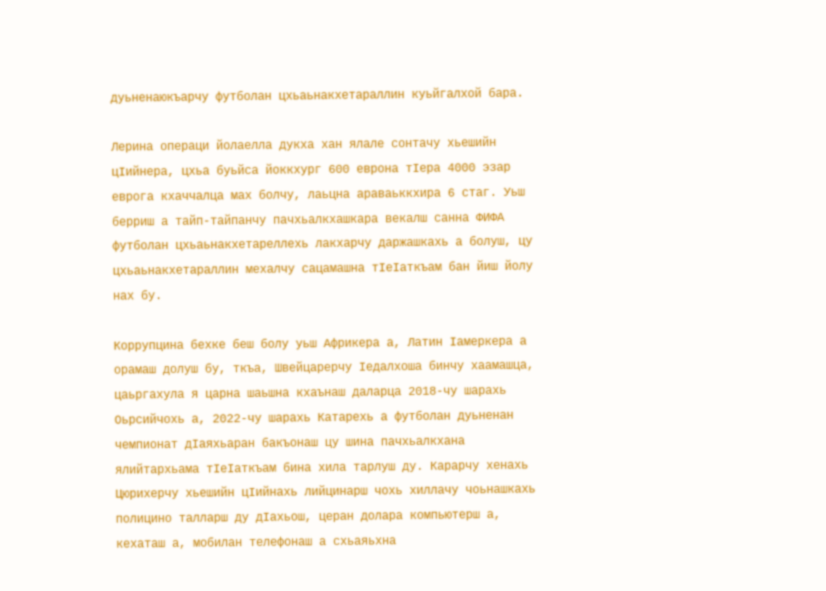дуьненаюкъарчу футболан цхьаьнакхетараллин куьйгалхой бара.

Лерина операци йолаелла дукха хан ялале сонтачу хьешийн цIийнера, цхьа буьйса йоккхург 600 еврона тIера 4000 эзар еврога кхаччалца мах болчу, лаьцна араваьккхира 6 стаг. Уьш берриш а тайп-тайпанчу пачхьалкхашкара векалш санна ФИФА футболан цхьаьнакхетареллехь лакхарчу даржашкахь а болуш, цу цхьаьнакхетараллин мехалчу сацамашна тIеIаткъам бан йиш йолу нах бу.

Коррупцина бехке беш болу уьш Африкера а, Латин Iамеркера а орамаш долуш бу, ткъа, Швейцарерчу Iедалхоша бинчу хаамашца, цаьргахула я царна шаьшна кхаънаш даларца 2018-чу шарахь Оьрсийчохь а, 2022-чу шарахь Катарехь а футболан дуьненан чемпионат дIаяхьаран бакъонаш цу шина пачхьалкхана ялийтархьама тIеIаткъам бина хила тарлуш ду. Карарчу хенахь Цюрихерчу хьешийн цIийнахь лийцинарш чохь хиллачу чоьнашкахь полицино талларш ду дIахьош, церан долара компьютерш а, кехаташ а, мобилан телефонаш а схьаяьхна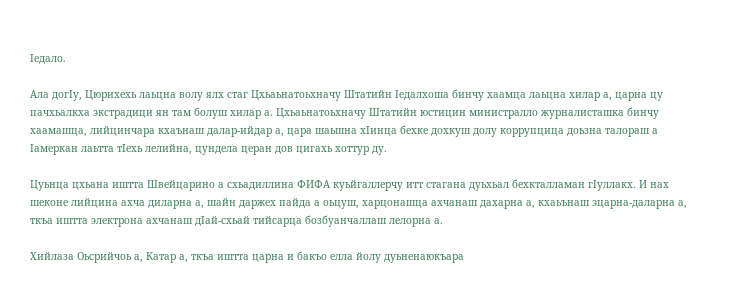Iедало.

Ала догIу, Цюрихехь лаьцна волу ялх стаг Цхьаьнатоьхначу Штатийн Iедалхоша бинчу хаамца лаьцна хилар а, царна цу пачхьалкха экстрадици ян там болуш хилар а. Цхьаьнатоьхначу Штатийн юстицин министралло журналисташка бинчу хаамашца, лийцинчара кхаънаш далар-ийдар а, цара шаьшна хIинца бехке дохкуш долу коррупцица доьзна талораш а Iамеркан лаьтта тIехь лелийна, цундела церан дов цигахь хоттур ду.

Цуьнца цхьана иштта Швейцарино а схьадиллина ФИФА куьйгаллерчу итт стагана дуьхьал бехкталламан гIуллакх. И нах шеконе лийцина ахча диларна а, шайн даржех пайда а оьцуш, харцонашца ахчанаш дахарна а, кхаьънаш эцарна-даларна а, ткъа иштта электрона ахчанаш дIай-схьай тийсарца бозбуанчаллаш лелорна а.

Хийлаза Оьсрийчоь а, Катар а, ткъа иштта царна и бакъо елла йолу дуьненаюкъара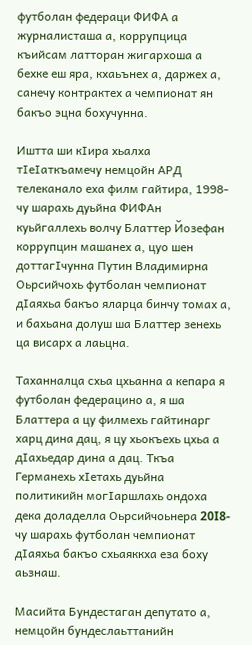футболан федераци ФИФА а журналисташа а, коррупцица къийсам латторан жигархоша а бехке еш яра, кхаьънех а, даржех а, санечу контрактех а чемпионат ян бакъо эцна бохучунна.

Иштта ши кIира хьалха тIеIаткъамечу немцойн АРД телеканало еха филм гайтира, 1998-чу шарахь дуьйна ФИФАн куьйгаллехь волчу Блаттер Йозефан коррупцин машанех а, цуо шен доттагIчунна Путин Владимирна Оьрсийчохь футболан чемпионат дIаяхьа бакъо яларца бинчу томах а, и бахьана долуш ша Блаттер зенехь ца висарх а лаьцна.

Таханналца схьа цхьанна а кепара я футболан федерацино а, я ша Блаттера а цу филмехь гайтинарг харц дина дац, я цу хьокъехь цхьа а дIахьедар дина а дац. Ткъа Германехь хIетахь дуьйна политикийн могIаршлахь ондоха дека доладелла Оьрсийчоьнера 20I8-чу шарахь футболан чемпионат дIаяхьа бакъо схьаяккха еза боху аьзнаш.

Масийта Бундестаган депутато а, немцойн бундеслаьттанийн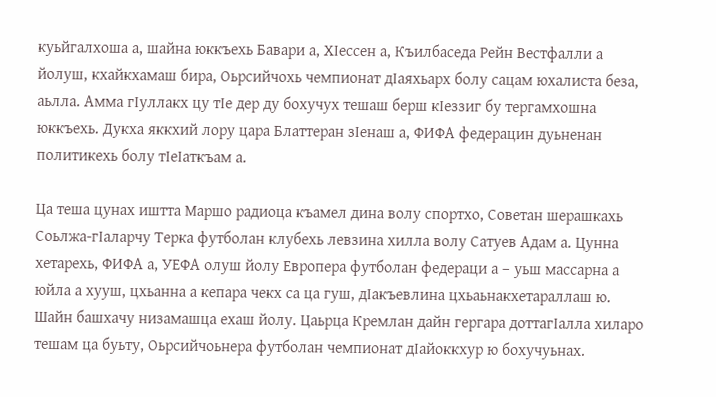куьйгалхоша а, шайна юккъехь Бавари а, ХIессен а, Къилбаседа Рейн Вестфалли а йолуш, кхайкхамаш бира, Оьрсийчохь чемпионат дIаяхьарх болу сацам юхалиста беза, аьлла. Амма гIуллакх цу тIе дер ду бохучух тешаш берш кIеззиг бу тергамхошна юккъехь. Дукха яккхий лору цара Блаттеран зIенаш а, ФИФА федерацин дуьненан политикехь болу тIеIаткъам а.

Ца теша цунах иштта Маршо радиоца къамел дина волу спортхо, Советан шерашкахь Соьлжа-гIаларчу Терка футболан клубехь левзина хилла волу Сатуев Адам а. Цунна хетарехь, ФИФА а, УЕФА олуш йолу Европера футболан федераци а – уьш массарна а юйла а хууш, цхьанна а кепара чекх са ца гуш, дIакъевлина цхьаьнакхетараллаш ю. Шайн башхачу низамашца ехаш йолу. Цаьрца Кремлан дайн гергара доттагIалла хиларо тешам ца буьту, Оьрсийчоьнера футболан чемпионат дIайоккхур ю бохучуьнах.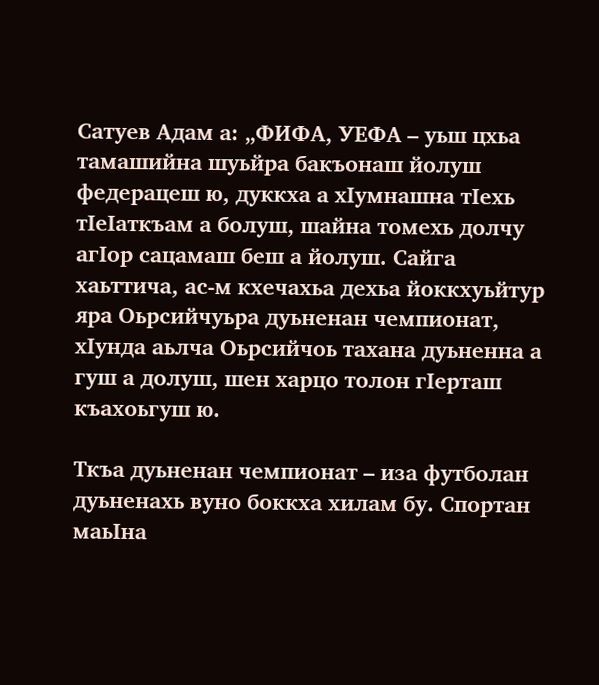Сатуев Адам а: „ФИФА, УЕФА – уьш цхьа тамашийна шуьйра бакъонаш йолуш федерацеш ю, дуккха а хIумнашна тIехь тIеIаткъам а болуш, шайна томехь долчу агIор сацамаш беш а йолуш. Сайга хаьттича, ас-м кхечахьа дехьа йоккхуьйтур яра Оьрсийчуьра дуьненан чемпионат, хIунда аьлча Оьрсийчоь тахана дуьненна а гуш а долуш, шен харцо толон гIерташ къахоьгуш ю.

Ткъа дуьненан чемпионат – иза футболан дуьненахь вуно боккха хилам бу. Спортан маьIна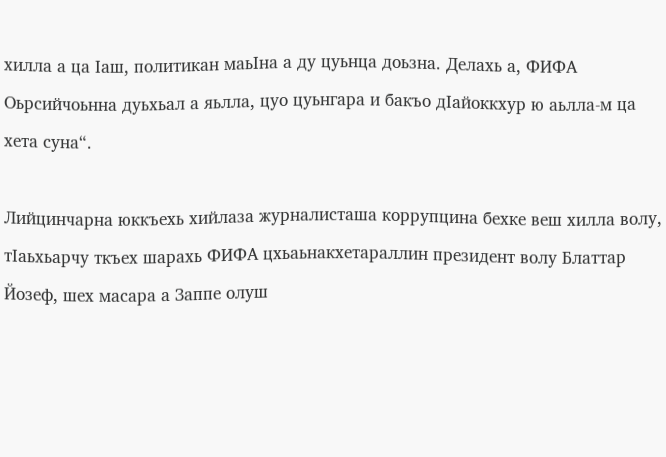хилла а ца Iаш, политикан маьIна а ду цуьнца доьзна. Делахь а, ФИФА Оьрсийчоьнна дуьхьал а яьлла, цуо цуьнгара и бакъо дIайоккхур ю аьлла-м ца хета суна“.

Лийцинчарна юккъехь хийлаза журналисташа коррупцина бехке веш хилла волу, тIаьхьарчу ткъех шарахь ФИФА цхьаьнакхетараллин президент волу Блаттар Йозеф, шех масара а Заппе олуш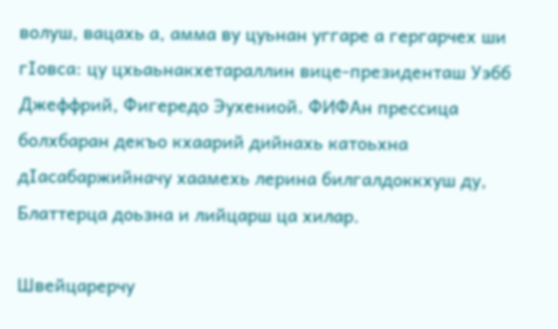волуш, вацахь а, амма ву цуьнан уггаре а гергарчех ши гIовса: цу цхьаьнакхетараллин вице-президенташ Уэбб Джеффрий, Фигередо Эухениой. ФИФАн прессица болхбаран декъо кхаарий дийнахь катоьхна дIасабаржийначу хаамехь лерина билгалдоккхуш ду, Блаттерца доьзна и лийцарш ца хилар.

Швейцарерчу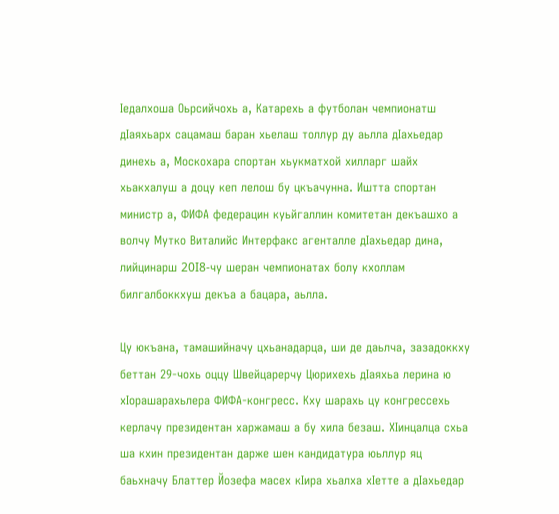Iедалхоша Оьрсийчохь а, Катарехь а футболан чемпионатш дIаяхьарх сацамаш баран хьелаш толлур ду аьлла дIахьедар динехь а, Москохара спортан хьукматхой хилларг шайх хьакхалуш а доцу кеп лелош бу цкъачунна. Иштта спортан министр а, ФИФА федерацин куьйгаллин комитетан декъашхо а волчу Мутко Виталийс Интерфакс агенталле дIахьедар дина, лийцинарш 20I8-чу шеран чемпионатах болу кхоллам билгалбоккхуш декъа а бацара, аьлла.

Цу юкъана, тамашийначу цхьанадарца, ши де даьлча, зазадоккху беттан 29-чохь оццу Швейцарерчу Цюрихехь дIаяхьа лерина ю хIорашарахьлера ФИФА-конгресс. Кху шарахь цу конгрессехь керлачу президентан харжамаш а бу хила безаш. ХIинцалца схьа ша кхин президентан дарже шен кандидатура юьллур яц баьхначу Блаттер Йозефа масех кIира хьалха хIетте а дIахьедар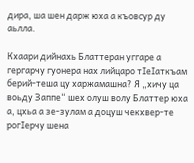дира, ша шен дарж юха а къовсур ду аьлла.

Кхаари дийнахь Блаттеран уггаре а гергарчу гуонера нах лийцаро тIеIаткъам берий-теша цу харжамашна? Я „хичу ца воьду Заппе“ шех олуш волу Блаттер юха а, цхьа а зе-зулам а доцуш чекхвер-те рогIерчу шена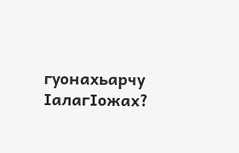гуонахьарчу IалагIожах?